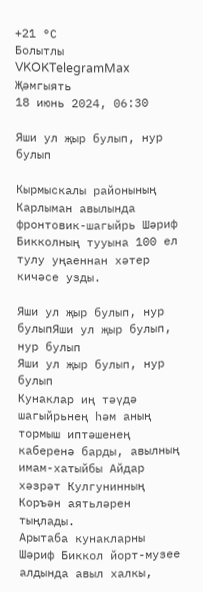+21 °С
Болытлы
VKOKTelegramMax
Җәмгыять
18 июнь 2024, 06:30

Яши ул җыр булып, нур булып

Кырмыскалы районының Карлыман авылында фронтовик-шагыйрь Шәриф Бикколның тууына 100 ел тулу уңаеннан хәтер кичәсе узды.

Яши ул җыр булып, нур булыпЯши ул җыр булып, нур булып
Яши ул җыр булып, нур булып
Кунаклар иң тәүдә шагыйрьнең һәм аның тормыш иптәшенең каберенә барды, авылның имам-хатыйбы Айдар хәзрәт Кулгунинның Коръән аятьләрен тыңлады.
Арытаба кунакларны Шәриф Биккол йорт-музее алдында авыл халкы,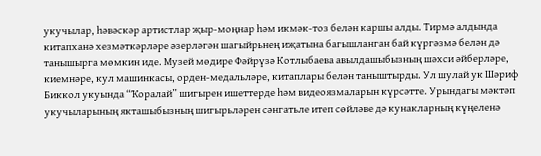укучылар, һәвәскәр артистлар җыр-моңнар һәм икмәк-тоз белән каршы алды. Тирмә алдында китапханә хезмәткәрләре әзерләгән шагыйрьнең иҗатына багышланган бай күргәзмә белән дә танышырга мөмкин иде. Музей мөдире Фәйрүзә Котлыбаева авылдашыбызның шәхси әйберләре, киемнәре, кул машинкасы, орден-медальләре, китаплары белән таныштырды. Ул шулай ук Шәриф Биккол укуында “Ҡоралай” шигырен ишеттерде һәм видеоязмаларын күрсәтте. Урындагы мәктәп укучыларының якташыбызның шигырьләрен сәнгатьле итеп сөйләве дә кунакларның күңеленә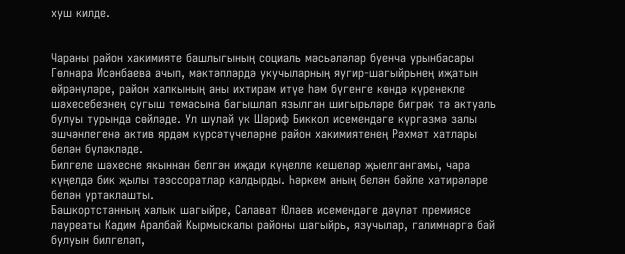хуш килде.


Чараны район хакимияте башлыгының социаль мәсьәләләр буенча урынбасары Гөлнара Исәнбаева ачып, мәктәпләрдә укучыларның яугир-шагыйрьнең иҗатын өйрәнүләре, район халкының аны ихтирам итүе һәм бүгенге көндә күренекле шәхесебезнең сугыш темасына багышлап язылган шигырьләре бигрәк тә актуаль булуы турында сөйләде. Ул шулай ук Шәриф Биккол исемендәге күргәзмә залы эшчәнлегенә актив ярдәм күрсәтүчеләрне район хакимиятенең Рәхмәт хатлары белән бүләкләде.
Билгеле шәхесне якыннан белгән иҗади күңелле кешеләр җыелгангамы, чара күңелдә бик җылы тәэссоратлар калдырды. Һәркем аның белән бәйле хатирәләре белән уртаклашты.
Башкортстанның халык шагыйре, Салават Юлаев исемендәге дәүләт премиясе лауреаты Кадим Аралбай Кырмыскалы районы шагыйрь, язучылар, галимнәргә бай булуын билгеләп,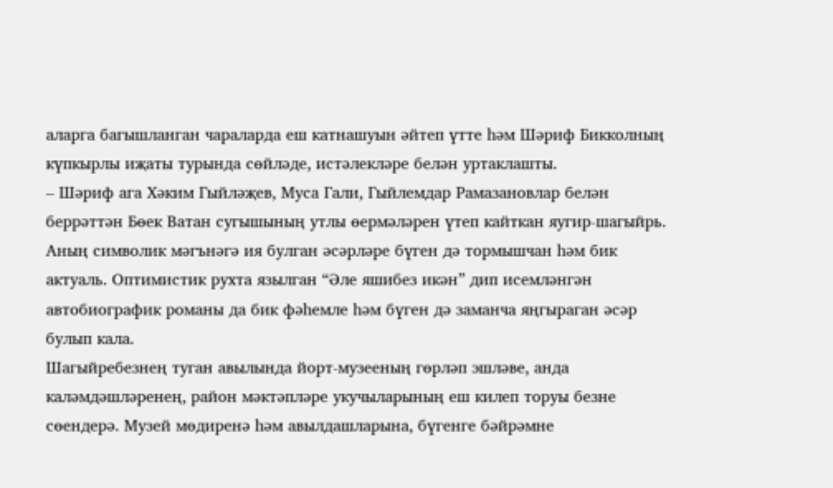аларга багышланган чараларда еш катнашуын әйтеп үтте һәм Шәриф Бикколның күпкырлы иҗаты турында сөйләде, истәлекләре белән уртаклашты.
– Шәриф ага Хәким Гыйләҗев, Муса Гали, Гыйлемдар Рамазановлар белән беррәттән Бөек Ватан сугышының утлы өермәләрен үтеп кайткан яугир-шагыйрь. Аның символик мәгънәгә ия булган әсәрләре бүген дә тормышчан һәм бик актуаль. Оптимистик рухта язылган “Әле яшибез икән” дип исемләнгән автобиографик романы да бик фәһемле һәм бүген дә заманча яңгыраган әсәр булып кала.
Шагыйребезнең туган авылында йорт-музееның гөрләп эшләве, анда каләмдәшләренең, район мәктәпләре укучыларының еш килеп торуы безне сөендерә. Музей мөдиренә һәм авылдашларына, бүгенге бәйрәмне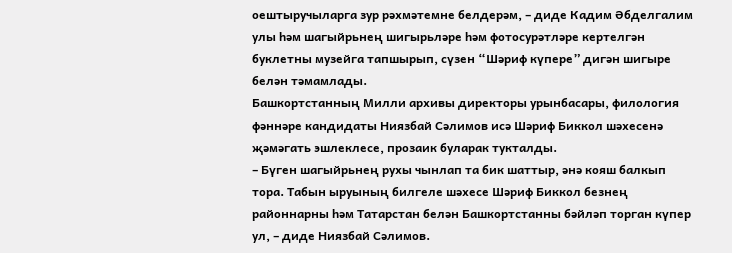оештыручыларга зур рәхмәтемне белдерәм, – диде Кадим Әбделгалим улы һәм шагыйрьнең шигырьләре һәм фотосурәтләре кертелгән буклетны музейга тапшырып, сүзен “Шәриф күпере” дигән шигыре белән тәмамлады.
Башкортстанның Милли архивы директоры урынбасары, филология фәннәре кандидаты Ниязбай Сәлимов исә Шәриф Биккол шәхесенә җәмәгать эшлеклесе, прозаик буларак тукталды.
– Бүген шагыйрьнең рухы чынлап та бик шаттыр, әнә кояш балкып тора. Табын ыруының билгеле шәхесе Шәриф Биккол безнең районнарны һәм Татарстан белән Башкортстанны бәйләп торган күпер ул, – диде Ниязбай Сәлимов.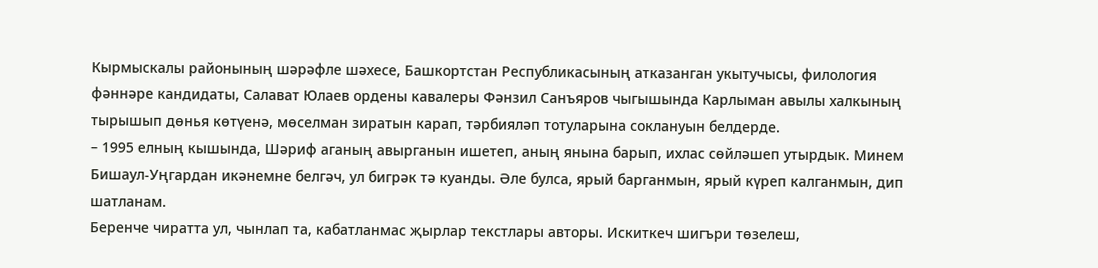Кырмыскалы районының шәрәфле шәхесе, Башкортстан Республикасының атказанган укытучысы, филология фәннәре кандидаты, Салават Юлаев ордены кавалеры Фәнзил Санъяров чыгышында Карлыман авылы халкының тырышып дөнья көтүенә, мөселман зиратын карап, тәрбияләп тотуларына соклануын белдерде.
– 1995 елның кышында, Шәриф аганың авырганын ишетеп, аның янына барып, ихлас сөйләшеп утырдык. Минем Бишаул-Уңгардан икәнемне белгәч, ул бигрәк тә куанды. Әле булса, ярый барганмын, ярый күреп калганмын, дип шатланам.
Беренче чиратта ул, чынлап та, кабатланмас җырлар текстлары авторы. Искиткеч шигъри төзелеш,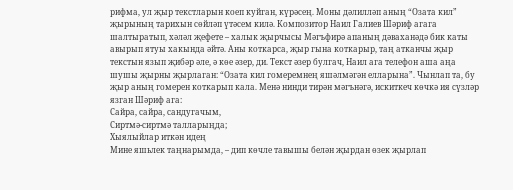рифма, ул җыр текстларын коеп куйган, күрәсең. Моны дәлилләп аның “Озата кил” җырының тарихын сөйләп үтәсем килә. Композитор Наил Галиев Шәриф агага шалтыратып, хәләл җефете – халык җырчысы Мәгъфирә апаның дәваханәдә бик каты авырып ятуы хакында әйтә. Аны коткарса, җыр гына коткарыр, таң атканчы җыр текстын язып җибәр әле, ә көе әзер, ди. Текст әзер булгач, Наил ага телефон аша аңа шушы җырны җырлаган: “Озата кил гомеремнең яшәлмәгән елларына”. Чынлап та, бу җыр аның гомерен коткарып кала. Менә нинди тирән мәгънәгә, искиткеч көчкә ия сүзләр язган Шәриф ага:
Сайра, сайра, сандугачым,
Сиртмә-сиртмә талларыңда;
Хыялыйлар иткән идең
Мине яшьлек таңнарымда, – дип көчле тавышы белән җырдан өзек җырлап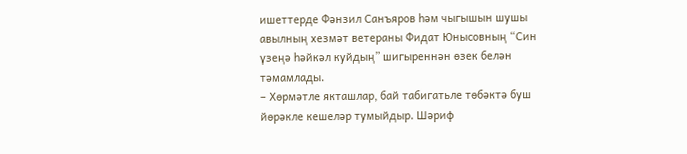ишеттерде Фәнзил Санъяров һәм чыгышын шушы авылның хезмәт ветераны Фидат Юнысовның “Син үзеңә һәйкәл куйдың” шигыреннән өзек белән тәмамлады.
– Хөрмәтле якташлар, бай табигатьле төбәктә буш йөрәкле кешеләр тумыйдыр. Шәриф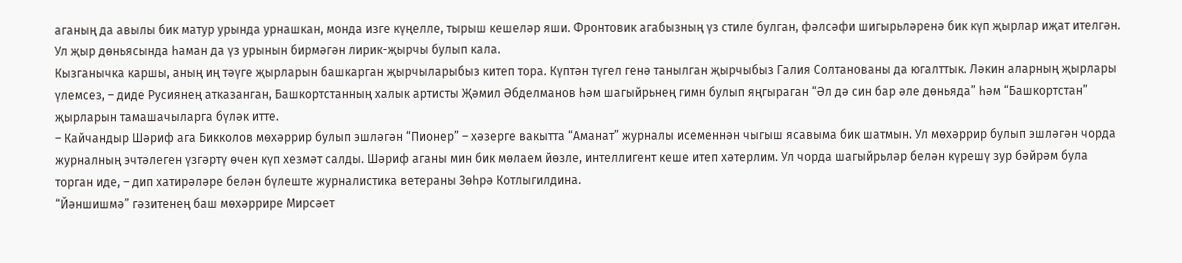аганың да авылы бик матур урында урнашкан, монда изге күңелле, тырыш кешеләр яши. Фронтовик агабызның үз стиле булган, фәлсәфи шигырьләренә бик күп җырлар иҗат ителгән. Ул җыр дөньясында һаман да үз урынын бирмәгән лирик-җырчы булып кала.
Кызганычка каршы, аның иң тәүге җырларын башкарган җырчыларыбыз китеп тора. Күптән түгел генә танылган җырчыбыз Галия Солтанованы да югалттык. Ләкин аларның җырлары үлемсез, – диде Русиянең атказанган, Башкортстанның халык артисты Җәмил Әбделманов һәм шагыйрьнең гимн булып яңгыраган “Әл дә син бар әле дөньяда” һәм “Башкортстан” җырларын тамашачыларга бүләк итте.
– Кайчандыр Шәриф ага Бикколов мөхәррир булып эшләгән “Пионер” – хәзерге вакытта “Аманат” журналы исеменнән чыгыш ясавыма бик шатмын. Ул мөхәррир булып эшләгән чорда журналның эчтәлеген үзгәртү өчен күп хезмәт салды. Шәриф аганы мин бик мөлаем йөзле, интеллигент кеше итеп хәтерлим. Ул чорда шагыйрьләр белән күрешү зур бәйрәм була торган иде, – дип хатирәләре белән бүлеште журналистика ветераны Зөһрә Котлыгилдина.
“Йәншишмә” гәзитенең баш мөхәррире Мирсәет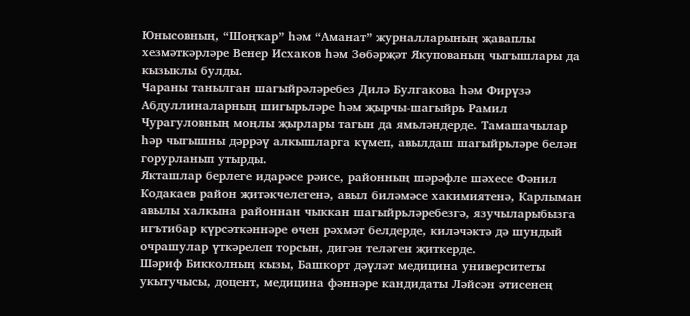Юнысовның, “Шоңҡар” һәм “Аманат” журналларының җаваплы хезмәткәрләре Венер Исхаков һәм Зөбәрҗәт Якупованың чыгышлары да кызыклы булды.
Чараны танылган шагыйрәләребез Дилә Булгакова һәм Фирүзә Абдуллиналарның шигырьләре һәм җырчы-шагыйрь Рамил Чурагуловның моңлы җырлары тагын да ямьләндерде. Тамашачылар һәр чыгышны дәррәү алкышларга күмеп, авылдаш шагыйрьләре белән горурланып утырды.
Якташлар берлеге идарәсе рәисе, районның шәрәфле шәхесе Фәнил Кодакаев район җитәкчелегенә, авыл биләмәсе хакимиятенә, Карлыман авылы халкына районнан чыккан шагыйрьләребезгә, язучыларыбызга игътибар күрсәткәннәре өчен рәхмәт белдерде, киләчәктә дә шундый очрашулар үткәрелеп торсын, дигән теләген җиткерде.
Шәриф Бикколның кызы, Башкорт дәүләт медицина университеты укытучысы, доцент, медицина фәннәре кандидаты Ләйсән әтисенең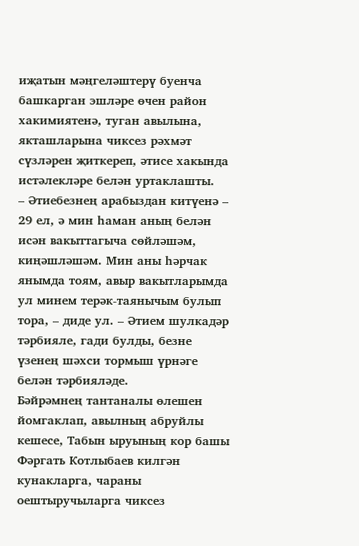иҗатын мәңгеләштерү буенча башкарган эшләре өчен район хакимиятенә, туган авылына, якташларына чиксез рәхмәт сүзләрен җиткереп, әтисе хакында истәлекләре белән уртаклашты.
– Әтиебезнең арабыздан китүенә – 29 ел, ә мин һаман аның белән исән вакыттагыча сөйләшәм, киңәшләшәм. Мин аны һәрчак янымда тоям, авыр вакытларымда ул минем терәк-таянычым булып тора, – диде ул. – Әтием шулкадәр тәрбияле, гади булды, безне үзенең шәхси тормыш үрнәге белән тәрбияләде.
Бәйрәмнең тантаналы өлешен йомгаклап, авылның абруйлы кешесе, Табын ыруының кор башы Фәргать Котлыбаев килгән кунакларга, чараны оештыручыларга чиксез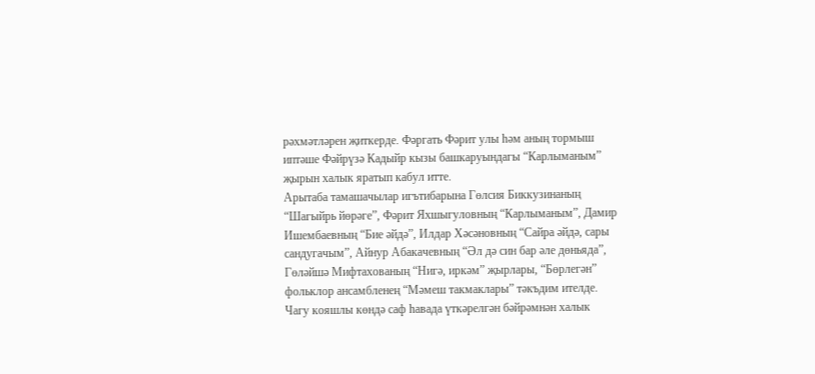рәхмәтләрен җиткерде. Фәргать Фәрит улы һәм аның тормыш иптәше Фәйрүзә Кадыйр кызы башкаруындагы “Карлыманым” җырын халык яратып кабул итте.
Арытаба тамашачылар игътибарына Гөлсия Биккузинаның “Шагыйрь йөрәге”, Фәрит Яхшыгуловның “Карлыманым”, Дамир Ишембаевның “Бие әйдә”, Илдар Хәсәновның “Сайра әйдә, сары сандугачым”, Айнур Абакачевның “Әл дә син бар әле дөньяда”, Гөләйшә Мифтахованың “Нигә, иркәм” җырлары, “Бөрлегән” фольклор ансамбленең “Мәмеш такмаклары” тәкъдим ителде.
Чагу кояшлы көндә саф һавада үткәрелгән бәйрәмнән халык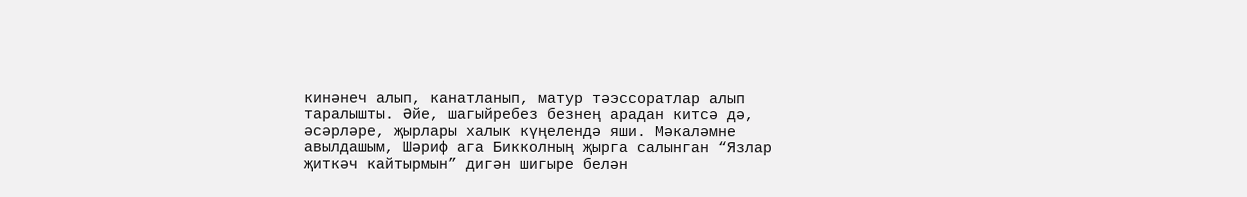кинәнеч алып, канатланып, матур тәэссоратлар алып таралышты. Әйе, шагыйребез безнең арадан китсә дә, әсәрләре, җырлары халык күңелендә яши. Мәкаләмне авылдашым, Шәриф ага Бикколның җырга салынган “Язлар җиткәч кайтырмын” дигән шигыре белән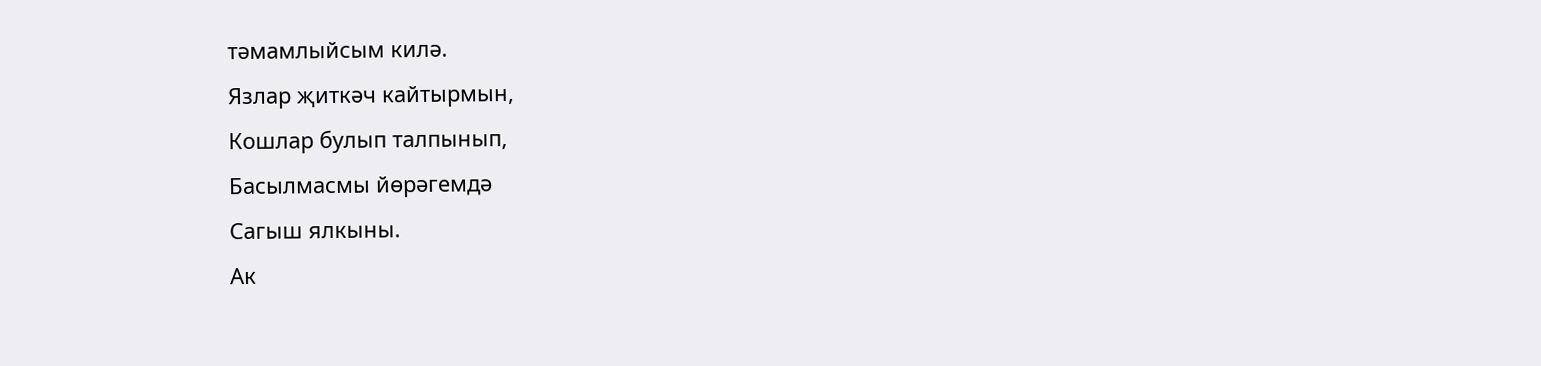тәмамлыйсым килә.
Язлар җиткәч кайтырмын,
Кошлар булып талпынып,
Басылмасмы йөрәгемдә
Сагыш ялкыны.
Ак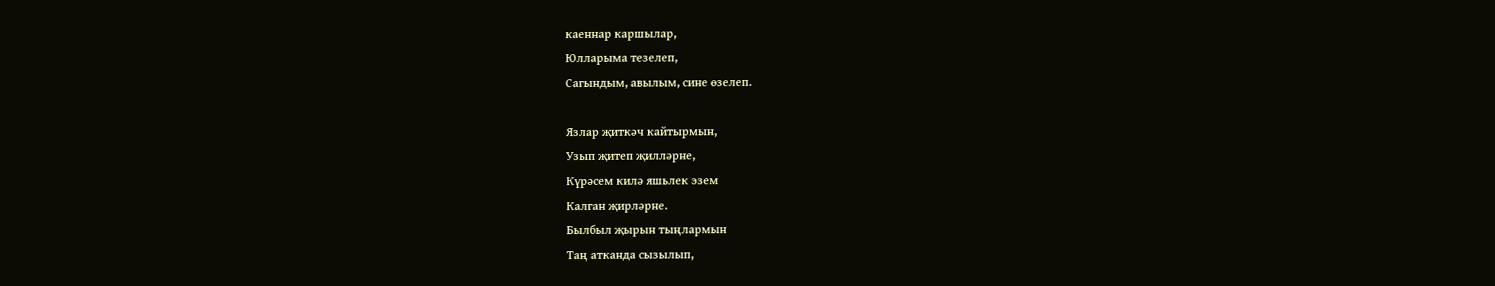каеннар каршылар,
Юлларыма тезелеп,
Сагындым, авылым, сине өзелеп.

Язлар җиткәч кайтырмын,
Узып җитеп җилләрне,
Күрәсем килә яшьлек эзем
Калган җирләрне.
Былбыл җырын тыңлармын
Таң атканда сызылып,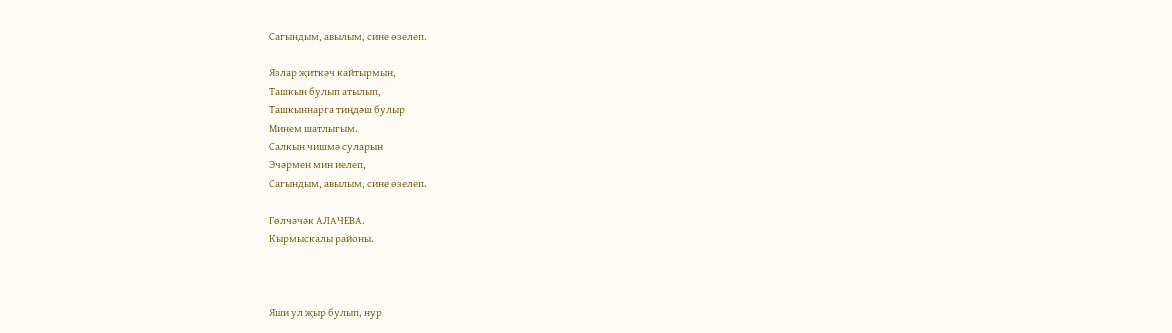Сагындым, авылым, сине өзелеп.

Язлар җиткәч кайтырмын,
Ташкын булып атылып,
Ташкыннарга тиңдәш булыр
Минем шатлыгым.
Салкын чишмә суларын
Эчәрмен мин иелеп,
Сагындым, авылым, сине өзелеп.

Гөлчәчәк АЛАЧЕВА.
Кырмыскалы районы.



Яши ул җыр булып, нур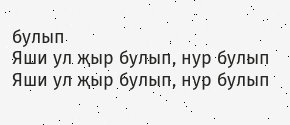булып
Яши ул җыр булып, нур булып
Яши ул җыр булып, нур булып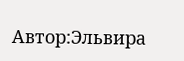Автор:Эльвира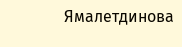Ямалетдинова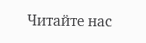Читайте нас